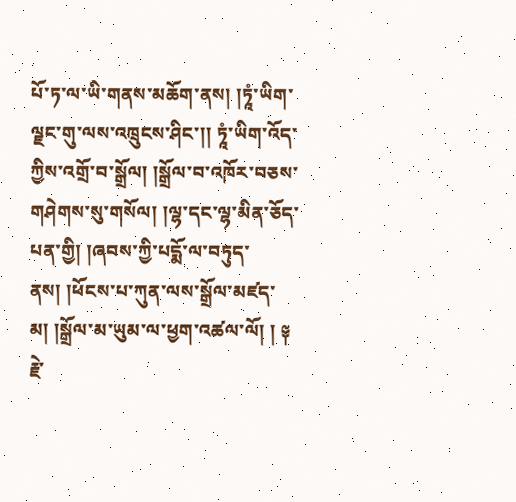པོ་ཏ་ལ་ཡི་གནས་མཆོག་ནས། །ཏཱཾ་ཡིག་ལྗང་གུ་ལས་འཁྲུངས་ཤིང་།། ཏཱཾ་ཡིག་འོད་ཀྱིས་འགྲོ་བ་སྒྲོལ། །སྒྲོལ་བ་འཁོར་བཅས་གཤེགས་སུ་གསོལ། །ལྷ་དང་ལྷ་མིན་ཅོད་པན་གྱི། །ཞབས་ཀྱི་པདྨོ་ལ་བཏུད་ནས། །ཕོངས་པ་ཀུན་ལས་སྒྲོལ་མཛད་མ། །སྒྲོལ་མ་ཡུམ་ལ་ཕྱག་འཚལ་ལོ། ། ༈ རྗེ་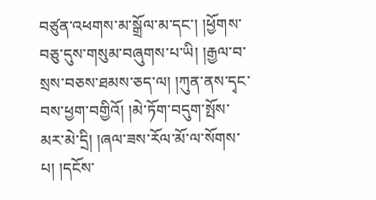བཙུན་འཕགས་མ་སྒྲོལ་མ་དང་། །ཕྱོགས་བཅུ་དུས་གསུམ་བཞུགས་པ་ཡི། །རྒྱལ་བ་སྲས་བཅས་ཐམས་ཅད་ལ། །ཀུན་ནས་དྭང་བས་ཕྱག་བགྱིའོ། །མེ་ཏོག་བདུག་སྤོས་མར་མེ་དྲི། །ཞལ་ཟས་རོལ་མོ་ལ་སོགས་པ། །དངོས་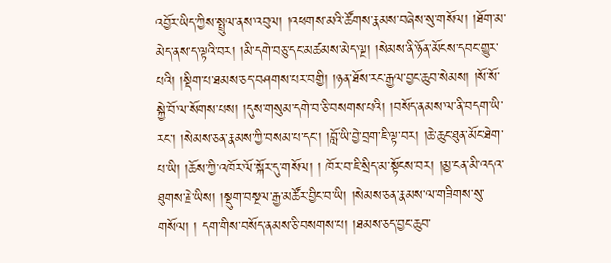འབྱོར་ཡིད་ཀྱིས་སྤྲུལ་ནས་འབུལ། །འཕགས་མའི་ཚོགས་རྣམས་བཞེས་སུ་གསོལ། །ཐོག་མ་མེད་ནས་ད་ལྟའི་བར། །མི་དགེ་བཅུ་དང་མཚམས་མེད་ལྔ། །སེམས་ནི་ཉོན་མོངས་དབང་གྱུར་པའི། །སྡིག་པ་ཐམས་ཅད་བཤགས་པར་བགྱི། །ཉན་ཐོས་རང་རྒྱལ་བྱང་ཆུབ་སེམས། །སོ་སོ་སྐྱེ་བོ་ལ་སོགས་པས། །དུས་གསུམ་དགེ་བ་ཅི་བསགས་པའི། །བསོད་ནམས་ལ་ནི་བདག་ཡི་རང་། །སེམས་ཅན་རྣམས་ཀྱི་བསམ་པ་དང་། །བློ་ཡི་བྱེ་བྲག་ཇི་ལྟ་བར། །ཆེ་ཆུང་ཐུན་མོང་ཐེག་པ་ཡི། །ཆོས་ཀྱི་འཁོར་ལོ་སྐོར་དུ་གསོལ། ། ཁོར་བ་ཇི་སྲིད་མ་སྟོངས་བར། །མྱ་ངན་མི་འདའ་ཐུགས་རྗེ་ཡིས། །སྡུག་བསྔལ་རྒྱ་མཚོར་བྱིང་བ་ཡི། །སེམས་ཅན་རྣམས་ལ་གཟིགས་སུ་གསོལ། ། དག་གིས་བསོད་ནམས་ཅི་བསགས་པ། །ཐམས་ཅད་བྱང་ཆུབ་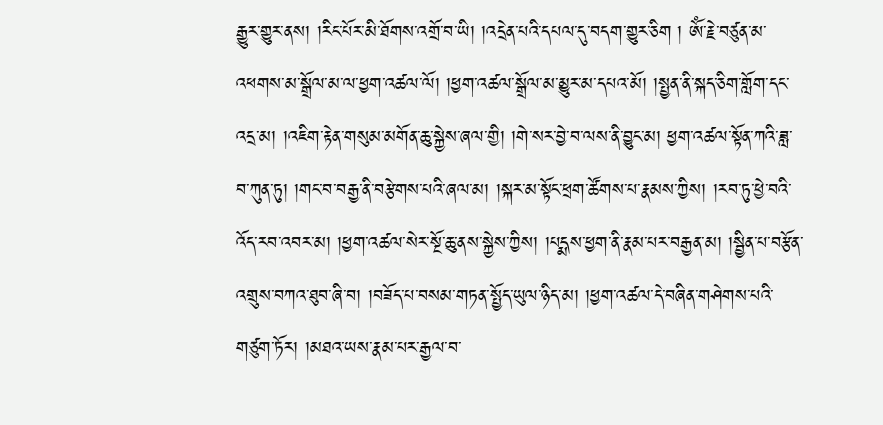རྒྱུར་གྱུར་ནས། །རིང་པོར་མི་ཐོགས་འགྲོ་བ་ཡི། །འདྲེན་པའི་དཔལ་དུ་བདག་གྱུར་ཅིག ། ༀ་རྗེ་བཙུན་མ་འཕགས་མ་སྒྲོལ་མ་ལ་ཕྱག་འཚལ་ལོ། །ཕྱག་འཚལ་སྒྲོལ་མ་མྱུར་མ་དཔའ་མོ། །སྤྱན་ནི་སྐད་ཅིག་གློག་དང་འདྲ་མ། །འཇིག་རྟེན་གསུམ་མགོན་ཆུ་སྐྱེས་ཞལ་གྱི། །གེ་སར་བྱེ་བ་ལས་ནི་བྱུང་མ། ཕྱག་འཚལ་སྟོན་ཀའི་ཟླ་བ་ཀུན་ཏུ། །གང་བ་བརྒྱ་ནི་བརྩེགས་པའི་ཞལ་མ། །སྐར་མ་སྟོང་ཕྲག་ཚོགས་པ་རྣམས་ཀྱིས། །རབ་ཏུ་ཕྱེ་བའི་འོད་རབ་འབར་མ། །ཕྱག་འཚལ་སེར་སྔོ་ཆུ་ནས་སྐྱེས་ཀྱིས། །པདྨས་ཕྱག་ནི་རྣམ་པར་བརྒྱན་མ། །སྦྱིན་པ་བརྩོན་འགྲུས་བཀའ་ཐུབ་ཞི་བ། །བཟོད་པ་བསམ་གཏན་སྤྱོད་ཡུལ་ཉིད་མ། །ཕྱག་འཚལ་དེ་བཞིན་གཤེགས་པའི་གཙུག་ཏོར། །མཐའ་ཡས་རྣམ་པར་རྒྱལ་བ་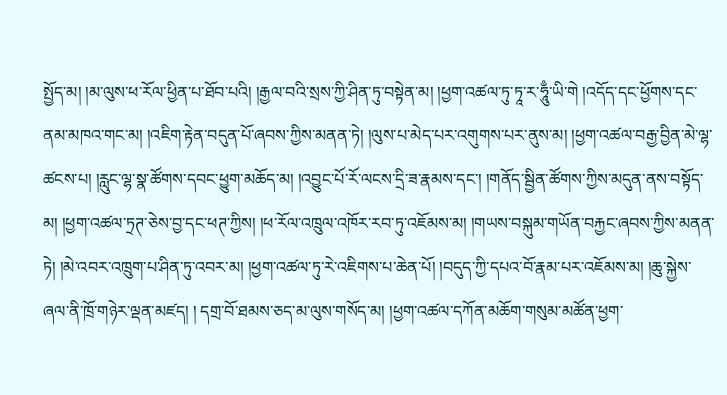སྤྱོད་མ། །མ་ལུས་ཕ་རོལ་ཕྱིན་པ་ཐོབ་པའི། །རྒྱལ་བའི་སྲས་ཀྱི་ཤིན་ཏུ་བསྟེན་མ། །ཕྱག་འཚལ་ཏུ་ཏཱ་ར་ཧཱུྃ་ཡི་གེ །འདོད་དང་ཕྱོགས་དང་ནམ་མཁའ་གང་མ། །འཇིག་རྟེན་བདུན་པོ་ཞབས་ཀྱིས་མནན་ཏེ། །ལུས་པ་མེད་པར་འགུགས་པར་ནུས་མ། །ཕྱག་འཚལ་བརྒྱ་བྱིན་མེ་ལྷ་ཚངས་པ། །རླུང་ལྷ་སྣ་ཚོགས་དབང་ཕྱུག་མཆོད་མ། །འབྱུང་པོ་རོ་ལངས་དྲི་ཟ་རྣམས་དང་། །གནོད་སྦྱིན་ཚོགས་ཀྱིས་མདུན་ནས་བསྟོད་མ། །ཕྱག་འཚལ་ཏྲཊ་ཅེས་བྱ་དང་ཕཊ་ཀྱིས། །ཕ་རོལ་འཁྲུལ་འཁོར་རབ་ཏུ་འཇོམས་མ། །གཡས་བསྐུམ་གཡོན་བརྐྱང་ཞབས་ཀྱིས་མནན་ཏེ། །མེ་འབར་འཁྲུག་པ་ཤིན་ཏུ་འབར་མ། །ཕྱག་འཚལ་ཏུ་རེ་འཇིགས་པ་ཆེན་པོ། །བདུད་ཀྱི་དཔའ་བོ་རྣམ་པར་འཇོམས་མ། །ཆུ་སྐྱེས་ཞལ་ནི་ཁྲོ་གཉེར་ལྡན་མཛད། ། དགྲ་བོ་ཐམས་ཅད་མ་ལུས་གསོད་མ། །ཕྱག་འཚལ་དཀོན་མཆོག་གསུམ་མཚོན་ཕྱག་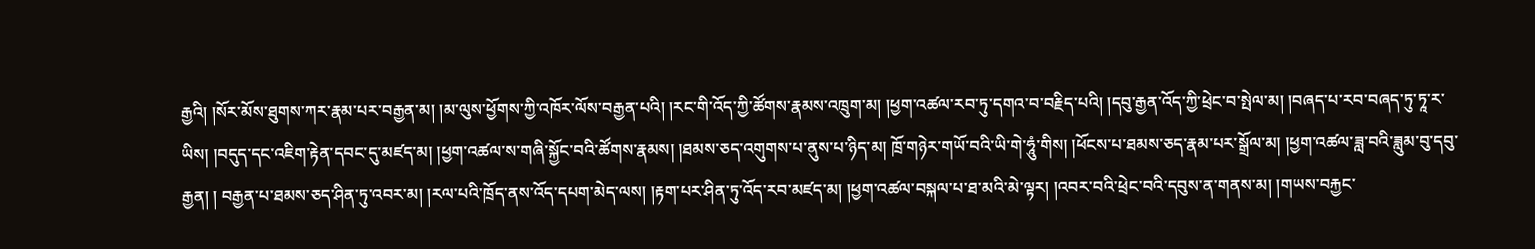རྒྱའི། །སོར་མོས་ཐུགས་ཀར་རྣམ་པར་བརྒྱན་མ། །མ་ལུས་ཕྱོགས་ཀྱི་འཁོར་ལོས་བརྒྱན་པའི། །རང་གི་འོད་ཀྱི་ཚོགས་རྣམས་འཁྲུག་མ། །ཕྱག་འཚལ་རབ་ཏུ་དགའ་བ་བརྗིད་པའི། །དབུ་རྒྱན་འོད་ཀྱི་ཕྲེང་བ་སྤེལ་མ། །བཞད་པ་རབ་བཞད་ཏུ་ཏཱ་ར་ཡིས། །བདུད་དང་འཇིག་རྟེན་དབང་དུ་མཛད་མ། །ཕྱག་འཚལ་ས་གཞི་སྐྱོང་བའི་ཚོགས་རྣམས། །ཐམས་ཅད་འགུགས་པ་ནུས་པ་ཉིད་མ། ཁྲོ་གཉེར་གཡོ་བའི་ཡི་གེ་ཧཱུཾ་གིས། །ཕོངས་པ་ཐམས་ཅད་རྣམ་པར་སྒྲོལ་མ། །ཕྱག་འཚལ་ཟླ་བའི་ཟླུམ་བུ་དབུ་རྒྱན། ། བརྒྱན་པ་ཐམས་ཅད་ཤིན་ཏུ་འབར་མ། །རལ་པའི་ཁྲོད་ནས་འོད་དཔག་མེད་ལས། །རྟག་པར་ཤིན་ཏུ་འོད་རབ་མཛད་མ། །ཕྱག་འཚལ་བསྐལ་པ་ཐ་མའི་མེ་ལྟར། །འབར་བའི་ཕྲེང་བའི་དབུས་ན་གནས་མ། །གཡས་བརྐྱང་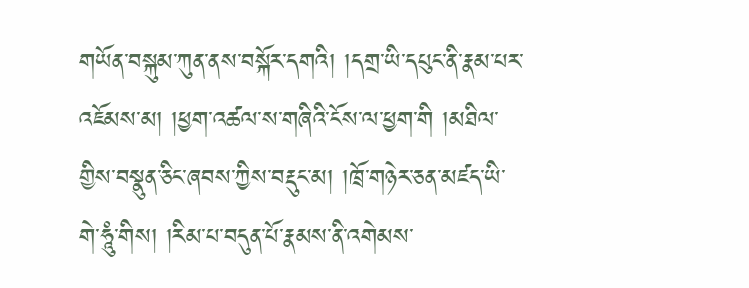གཡོན་བསྐུམ་ཀུན་ནས་བསྐོར་དགའི། །དགྲ་ཡི་དཔུང་ནི་རྣམ་པར་འཇོམས་མ། །ཕྱག་འཚལ་ས་གཞིའི་ངོས་ལ་ཕྱག་གི །མཐིལ་གྱིས་བསྣུན་ཅིང་ཞབས་ཀྱིས་བརྡུང་མ། །ཁྲོ་གཉེར་ཅན་མཛད་ཡི་གེ་ཧཱུཾ་གིས། །རིམ་པ་བདུན་པོ་རྣམས་ནི་འགེམས་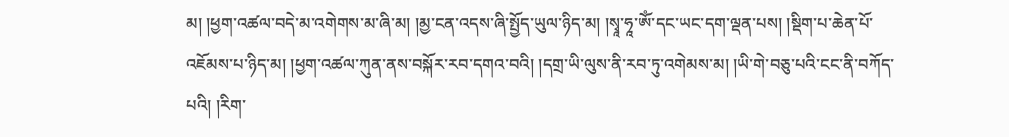མ། །ཕྱག་འཚལ་བདེ་མ་འགེགས་མ་ཞི་མ། །མྱ་ངན་འདས་ཞི་སྤྱོད་ཡུལ་ཉིད་མ། །སྭཱ་ཧཱ་ༀ་དང་ཡང་དག་ལྡན་པས། །སྡིག་པ་ཆེན་པོ་འཇོམས་པ་ཉིད་མ། །ཕྱག་འཚལ་ཀུན་ནས་བསྐོར་རབ་དགའ་བའི། །དགྲ་ཡི་ལུས་ནི་རབ་ཏུ་འགེམས་མ། །ཡི་གེ་བཅུ་པའི་ངང་ནི་བཀོད་པའི། །རིག་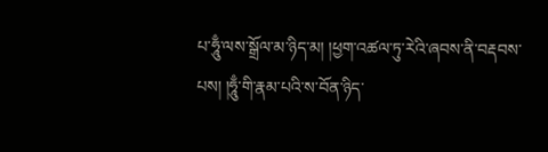པ་ཧཱུྃ་ལས་སྒྲོལ་མ་ཉིད་མ། །ཕྱག་འཚལ་ཏུ་རེའི་ཞབས་ནི་བརྡབས་པས། །ཧཱུྃ་གི་རྣམ་པའི་ས་བོན་ཉིད་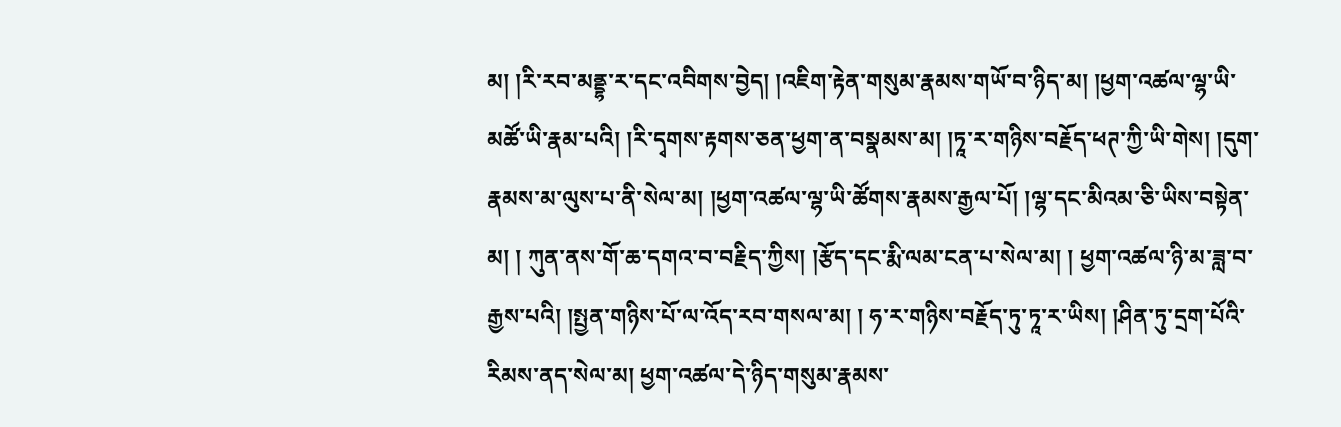མ། །རི་རབ་མནྡྷ་ར་དང་འབིགས་བྱེད། །འཇིག་རྟེན་གསུམ་རྣམས་གཡོ་བ་ཉིད་མ། །ཕྱག་འཚལ་ལྷ་ཡི་མཚོ་ཡི་རྣམ་པའི། །རི་དྭགས་རྟགས་ཅན་ཕྱག་ན་བསྣམས་མ། །ཏཱ་ར་གཉིས་བརྗོད་ཕཊ་ཀྱི་ཡི་གེས། །དུག་རྣམས་མ་ལུས་པ་ནི་སེལ་མ། །ཕྱག་འཚལ་ལྷ་ཡི་ཚོགས་རྣམས་རྒྱལ་པོ། །ལྷ་དང་མིའམ་ཅི་ཡིས་བསྟེན་མ། ། ཀུན་ནས་གོ་ཆ་དགའ་བ་བརྗིད་ཀྱིས། །རྩོད་དང་རྨི་ལམ་ངན་པ་སེལ་མ། ། ཕྱག་འཚལ་ཉི་མ་ཟླ་བ་རྒྱས་པའི། །སྤྱན་གཉིས་པོ་ལ་འོད་རབ་གསལ་མ། ། ཧ་ར་གཉིས་བརྗོད་ཏུ་ཏཱ་ར་ཡིས། །ཤིན་ཏུ་དྲག་པོའི་རིམས་ནད་སེལ་མ། ཕྱག་འཚལ་དེ་ཉིད་གསུམ་རྣམས་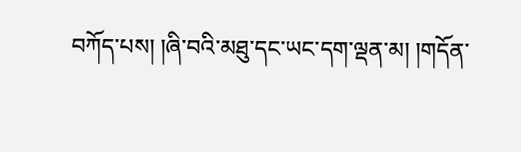བཀོད་པས། །ཞི་བའི་མཐུ་དང་ཡང་དག་ལྡན་མ། །གདོན་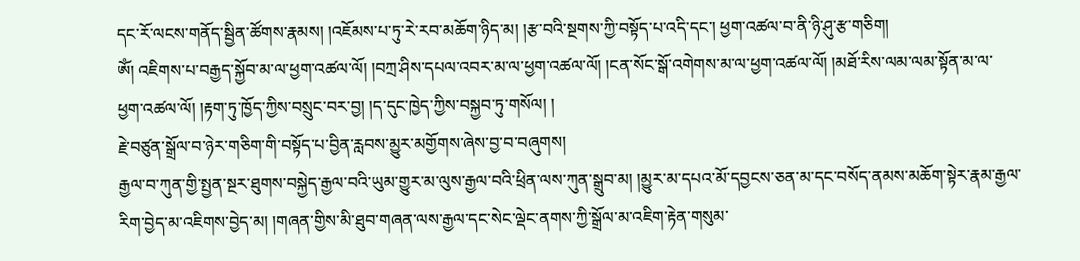དང་རོ་ལངས་གནོད་སྦྱིན་ཚོགས་རྣམས། །འཇོམས་པ་ཏུ་རེ་རབ་མཆོག་ཉིད་མ། །རྩ་བའི་སྔགས་ཀྱི་བསྟོད་པ་འདི་དང་། ཕྱག་འཚལ་བ་ནི་ཉི་ཤུ་རྩ་གཅིག།
ཨོཾ། འཇིགས་པ་བརྒྱད་སྐྱོབ་མ་ལ་ཕྱག་འཚལ་ལོ། །བཀྲ་ཤིས་དཔལ་འབར་མ་ལ་ཕྱག་འཚལ་ལོ། །ངན་སོང་སྒོ་འགེགས་མ་ལ་ཕྱག་འཚལ་ལོ། །མཐོ་རིས་ལམ་ལམ་སྟོན་མ་ལ་ཕྱག་འཚལ་ལོ། །རྟག་ཏུ་ཁྱོད་ཀྱིས་བསྲུང་བར་བྱ། །ད་དུང་ཁྱེད་ཀྱིས་བསྐྱབ་ཏུ་གསོལ། །
རྗེ་བཙུན་སྒྲོལ་བ་ཉེར་གཅིག་གི་བསྟོད་པ་བྱིན་རླབས་མྱུར་མགྱོགས་ཞེས་བྱ་བ་བཞུགས།
རྒྱལ་བ་ཀུན་གྱི་སྤྱན་སྔར་ཐུགས་བསྐྱེད་རྒྱལ་བའི་ཡུམ་གྱུར་མ་ལུས་རྒྱལ་བའི་ཕྲིན་ལས་ཀུན་སྒྲུབ་མ། །མྱུར་མ་དཔའ་མོ་དབྱངས་ཅན་མ་དང་བསོད་ནམས་མཆོག་སྟེར་རྣམ་རྒྱལ་རིག་བྱེད་མ་འཇིགས་བྱེད་མ། །གཞན་གྱིས་མི་ཐུབ་གཞན་ལས་རྒྱལ་དང་སེང་ལྡེང་ནགས་ཀྱི་སྒྲོལ་མ་འཇིག་རྟེན་གསུམ་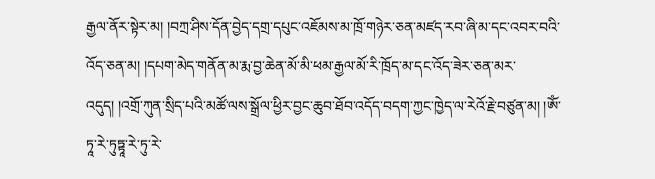རྒྱལ་ནོར་སྟེར་མ། །བཀྲ་ཤིས་དོན་བྱེད་དགྲ་དཔུང་འཇོམས་མ་ཁྲོ་གཉེར་ཅན་མཛད་རབ་ཞི་མ་དང་འབར་བའི་འོད་ཅན་མ། །དཔག་མེད་གནོན་མ་རྨ་བྱ་ཆེན་མོ་མི་ཕམ་རྒྱལ་མོ་རི་ཁྲོད་མ་དང་འོད་ཟེར་ཅན་མར་འདུད། །འགྲོ་ཀུན་སྲིད་པའི་མཚོ་ལས་སྒྲོལ་ཕྱིར་བྱང་ཆུབ་ཐོབ་འདོད་བདག་ཀྱང་ཁྱེད་ལ་རེའོ་རྗེ་བཙུན་མ། །ཨོཾ་ཏཱ་རེ་ཏུཏྟཱ་རེ་ཏུ་རེ་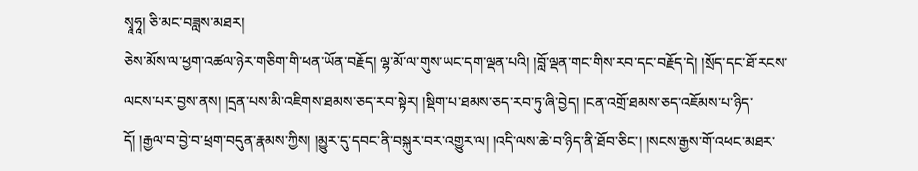སྭཱཧཱ། ཅི་མང་བཟླས་མཐར།
ཅེས་མོས་ལ་ཕྱག་འཚལ་ཉེར་གཅིག་གི་ཕན་ཡོན་བརྗོད། ལྷ་མོ་ལ་གུས་ཡང་དག་ལྡན་པའི། །བློ་ལྡན་གང་གིས་རབ་དང་བརྗོད་དེ། །སྲོད་དང་ཐོ་རངས་ལངས་པར་བྱས་ནས། །དྲན་པས་མི་འཇིགས་ཐམས་ཅད་རབ་སྟེར། །སྡིག་པ་ཐམས་ཅད་རབ་ཏུ་ཞི་བྱེད། །ངན་འགྲོ་ཐམས་ཅད་འཇོམས་པ་ཉིད་དོ། །རྒྱལ་བ་བྱེ་བ་ཕྲག་བདུན་རྣམས་ཀྱིས། །མྱུར་དུ་དབང་ནི་བསྐུར་བར་འགྱུར་ལ། །འདི་ལས་ཆེ་བ་ཉིད་ནི་ཐོབ་ཅིང་། །སངས་རྒྱས་གོ་འཕང་མཐར་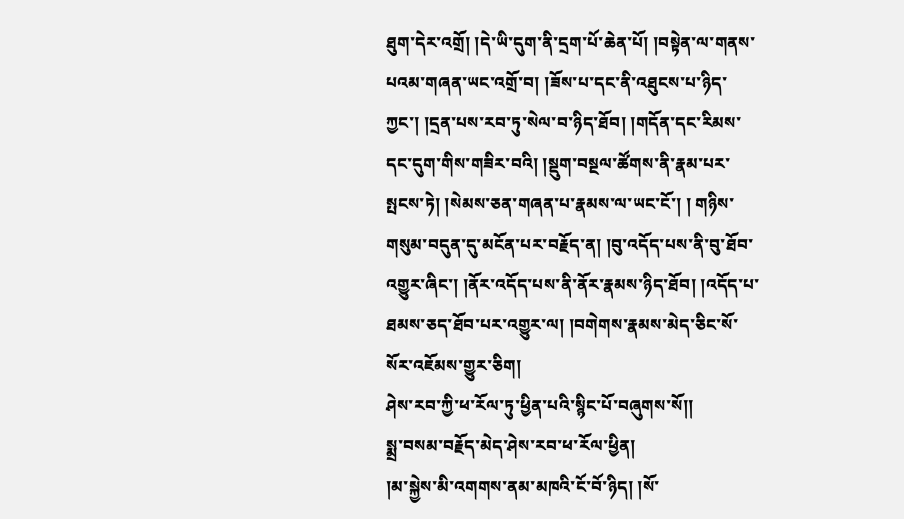ཐུག་དེར་འགྲོ། །དེ་ཡི་དུག་ནི་དྲག་པོ་ཆེན་པོ། །བསྟེན་ལ་གནས་པའམ་གཞན་ཡང་འགྲོ་བ། །ཟོས་པ་དང་ནི་འཐུངས་པ་ཉིད་ཀྱང་། །དྲན་པས་རབ་ཏུ་སེལ་བ་ཉིད་ཐོབ། །གདོན་དང་རིམས་དང་དུག་གིས་གཟིར་བའི། །སྡུག་བསྔལ་ཚོགས་ནི་རྣམ་པར་སྤངས་ཏེ། །སེམས་ཅན་གཞན་པ་རྣམས་ལ་ཡང་ངོ་། ། གཉིས་གསུམ་བདུན་དུ་མངོན་པར་བརྗོད་ན། །བུ་འདོད་པས་ནི་བུ་ཐོབ་འགྱུར་ཞིང་། །ནོར་འདོད་པས་ནི་ནོར་རྣམས་ཉིད་ཐོབ། །འདོད་པ་ཐམས་ཅད་ཐོབ་པར་འགྱུར་ལ། །བགེགས་རྣམས་མེད་ཅིང་སོ་སོར་འཇོམས་གྱུར་ཅིག།
ཤེས་རབ་ཀྱི་ཕ་རོལ་ཏུ་ཕྱིན་པའི་སྙིང་པོ་བཞུགས་སོ།།
སྨྲ་བསམ་བརྗོད་མེད་ཤེས་རབ་ཕ་རོལ་ཕྱིན།
།མ་སྐྱེས་མི་འགགས་ནམ་མཁའི་ངོ་བོ་ཉིད། །སོ་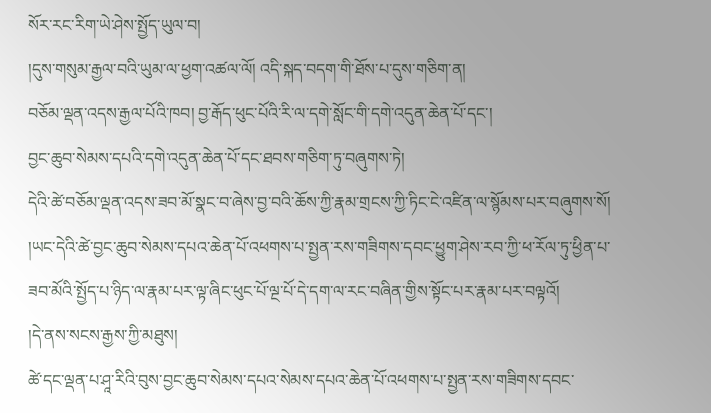སོར་རང་རིག་ཡེ་ཤེས་སྤྱོད་ཡུལ་བ།
།དུས་གསུམ་རྒྱལ་བའི་ཡུམ་ལ་ཕྱག་འཚལ་ལོ། འདི་སྐད་བདག་གི་ཐོས་པ་དུས་གཅིག་ན།
བཅོམ་ལྡན་འདས་རྒྱལ་པོའི་ཁབ། བྱ་རྒོད་ཕུང་པོའི་རི་ལ་དགེ་སློང་གི་དགེ་འདུན་ཆེན་པོ་དང་།
བྱང་ཆུབ་སེམས་དཔའི་དགེ་འདུན་ཆེན་པོ་དང་ཐབས་གཅིག་ཏུ་བཞུགས་ཏེ།
དེའི་ཚེ་བཅོམ་ལྡན་འདས་ཟབ་མོ་སྣང་བ་ཞེས་བྱ་བའི་ཆོས་ཀྱི་རྣམ་གྲངས་ཀྱི་ཏིང་ངེ་འཛིན་ལ་སྙོམས་པར་བཞུགས་སོ།
།ཡང་དེའི་ཚེ་བྱང་ཆུབ་སེམས་དཔའ་ཆེན་པོ་འཕགས་པ་སྤྱན་རས་གཟིགས་དབང་ཕྱུག་ཤེས་རབ་ཀྱི་ཕ་རོལ་ཏུ་ཕྱིན་པ་ཟབ་མོའི་སྤྱོད་པ་ཉིད་ལ་རྣམ་པར་ལྟ་ཞིང་ཕུང་པོ་ལྔ་པོ་དེ་དག་ལ་རང་བཞིན་གྱིས་སྟོང་པར་རྣམ་པར་བལྟའོ།
།དེ་ནས་སངས་རྒྱས་ཀྱི་མཐུས།
ཚེ་དང་ལྡན་པ་ཤཱ་རིའི་བུས་བྱང་ཆུབ་སེམས་དཔའ་སེམས་དཔའ་ཆེན་པོ་འཕགས་པ་སྤྱན་རས་གཟིགས་དབང་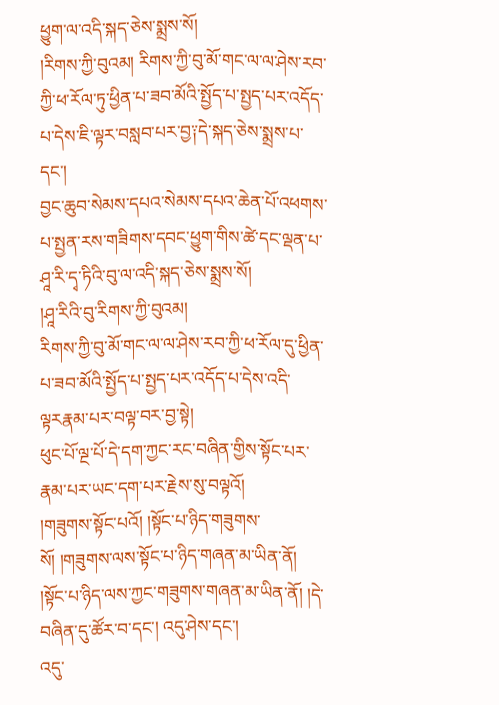ཕྱུག་ལ་འདི་སྐད་ཅེས་སྨྲས་སོ།
།རིགས་ཀྱི་བུའམ། རིགས་ཀྱི་བུ་མོ་གང་ལ་ལ་ཤེས་རབ་ཀྱི་ཕ་རོལ་ཏུ་ཕྱིན་པ་ཟབ་མོའི་སྤྱོད་པ་སྤྱད་པར་འདོད་པ་དེས་ཇི་ལྟར་བསླབ་པར་བྱ༑དེ་སྐད་ཅེས་སྨྲས་པ་དང་།
བྱང་ཆུབ་སེམས་དཔའ་སེམས་དཔའ་ཆེན་པོ་འཕགས་པ་སྤྱན་རས་གཟིགས་དབང་ཕྱུག་གིས་ཚེ་དང་ལྡན་པ་ཤཱ་རི་དྭ་ཏིའི་བུ་ལ་འདི་སྐད་ཅེས་སྨྲས་སོ།
།ཤཱ་རིའི་བུ་རིགས་ཀྱི་བུའམ།
རིགས་ཀྱི་བུ་མོ་གང་ལ་ལ་ཤེས་རབ་ཀྱི་ཕ་རོལ་དུ་ཕྱིན་པ་ཟབ་མོའི་སྤྱོད་པ་སྤྱད་པར་འདོད་པ་དེས་འདི་ལྟརརྣམ་པར་བལྟ་བར་བྱ་སྟེ།
ཕུང་པོ་ལྔ་པོ་དེ་དག་ཀྱང་རང་བཞིན་གྱིས་སྟོང་པར་རྣམ་པར་ཡང་དག་པར་རྗེས་སུ་བལྟའོ།
།གཟུགས་སྟོང་པའོ། །སྟོང་པ་ཉིད་གཟུགས་སོ། །གཟུགས་ལས་སྟོང་པ་ཉིད་གཞན་མ་ཡིན་ནོ།
།སྟོང་པ་ཉིད་ལས་ཀྱང་གཟུགས་གཞན་མ་ཡིན་ནོ། །དེ་བཞིན་དུ་ཚོར་བ་དང་། འདུ་ཤེས་དང་།
འདུ་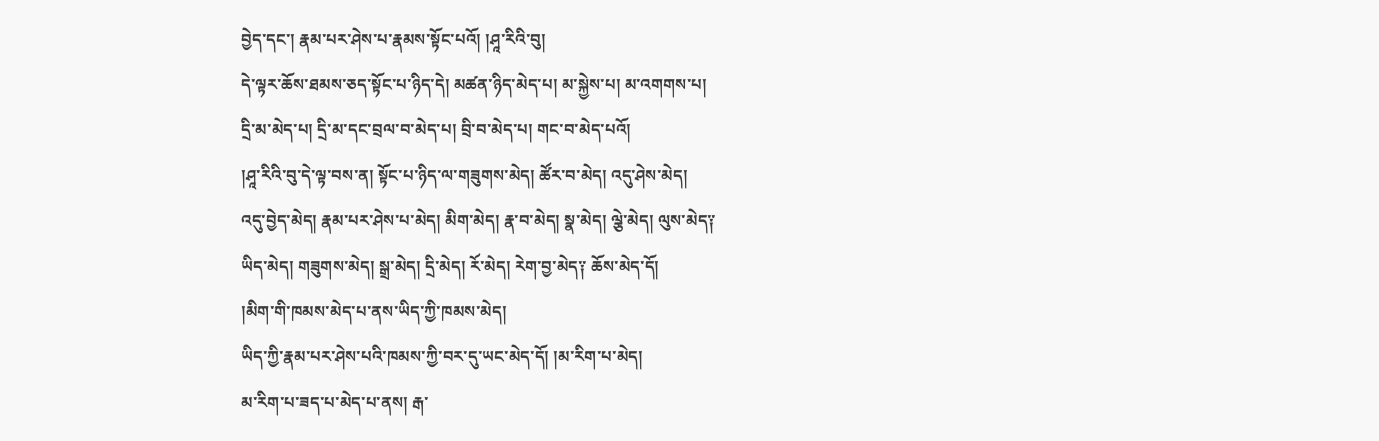བྱེད་དང་། རྣམ་པར་ཤེས་པ་རྣམས་སྟོང་པའོ། །ཤཱ་རིའི་བུ།
དེ་ལྟར་ཆོས་ཐམས་ཅད་སྟོང་པ་ཉིད་དེ། མཚན་ཉིད་མེད་པ། མ་སྐྱེས་པ། མ་འགགས་པ།
དྲི་མ་མེད་པ། དྲི་མ་དང་བྲལ་བ་མེད་པ། བྲི་བ་མེད་པ། གང་བ་མེད་པའོ།
།ཤཱ་རིའི་བུ་དེ་ལྟ་བས་ན། སྟོང་པ་ཉིད་ལ་གཟུགས་མེད། ཚོར་བ་མེད། འདུ་ཤེས་མེད།
འདུ་བྱེད་མེད། རྣམ་པར་ཤེས་པ་མེད། མིག་མེད། རྣ་བ་མེད། སྣ་མེད། ལྕེ་མེད། ལུས་མེད༑
ཡིད་མེད། གཟུགས་མེད། སྒྲ་མེད། དྲི་མེད། རོ་མེད། རེག་བྱ་མེད༑ ཆོས་མེད་དོ།
།མིག་གི་ཁམས་མེད་པ་ནས་ཡིད་ཀྱི་ཁམས་མེད།
ཡིད་ཀྱི་རྣམ་པར་ཤེས་པའི་ཁམས་ཀྱི་བར་དུ་ཡང་མེད་དོ། །མ་རིག་པ་མེད།
མ་རིག་པ་ཟད་པ་མེད་པ་ནས། རྒ་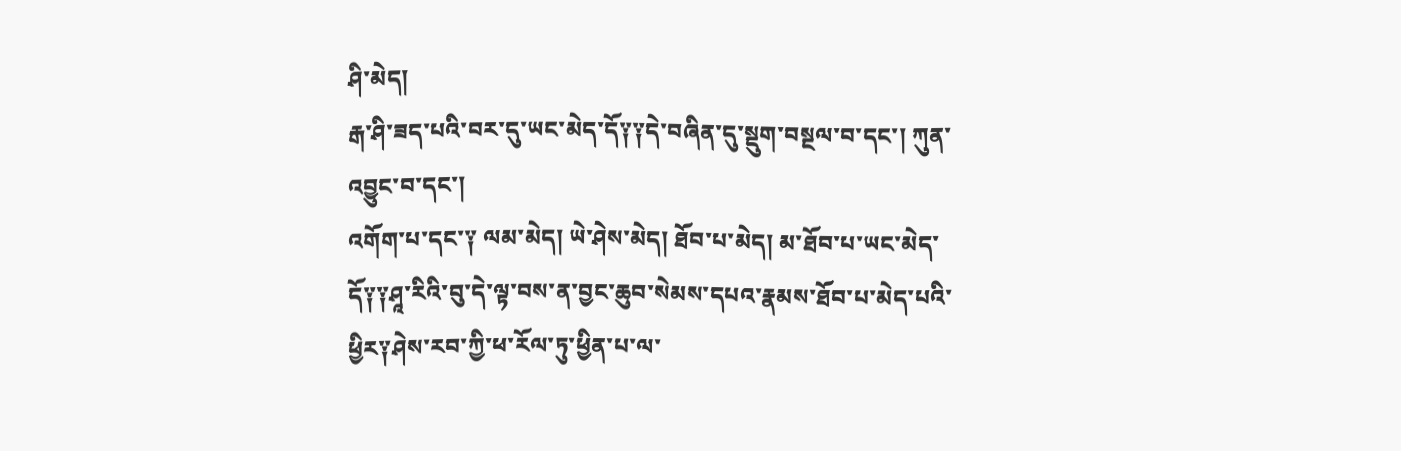ཤི་མེད།
རྒ་ཤི་ཟད་པའི་བར་དུ་ཡང་མེད་དོ༑༑དེ་བཞིན་དུ་སྡུག་བསྔལ་བ་དང་། ཀུན་འབྱུང་བ་དང་།
འགོག་པ་དང་༑ ལམ་མེད། ཡེ་ཤེས་མེད། ཐོབ་པ་མེད། མ་ཐོབ་པ་ཡང་མེད་དོ༑༑ཤཱ་རིའི་བུ་དེ་ལྟ་བས་ན་བྱང་ཆུབ་སེམས་དཔའ་རྣམས་ཐོབ་པ་མེད་པའི་ཕྱིར༑ཤེས་རབ་ཀྱི་ཕ་རོལ་ཏུ་ཕྱིན་པ་ལ་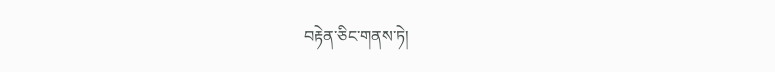བརྟེན་ཅིང་གནས་ཏེ།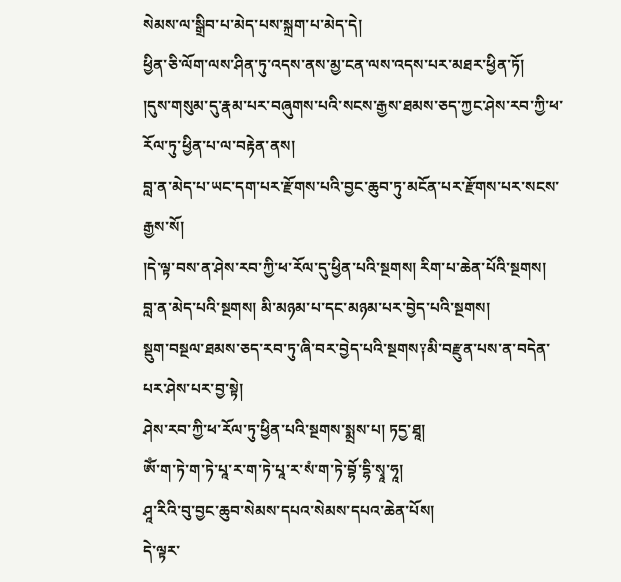སེམས་ལ་སྒྲིབ་པ་མེད་པས་སྐྲག་པ་མེད་དེ།
ཕྱིན་ཅི་ལོག་ལས་ཤིན་ཏུ་འདས་ནས་མྱ་ངན་ལས་འདས་པར་མཐར་ཕྱིན་ཏོ།
།དུས་གསུམ་དུ་རྣམ་པར་བཞུགས་པའི་སངས་རྒྱས་ཐམས་ཅད་ཀྱང་ཤེས་རབ་ཀྱི་ཕ་རོལ་ཏུ་ཕྱིན་པ་ལ་བརྟེན་ནས།
བླ་ན་མེད་པ་ཡང་དག་པར་རྫོགས་པའི་བྱང་ཆུབ་ཏུ་མངོན་པར་རྫོགས་པར་སངས་རྒྱས་སོ།
།དེ་ལྟ་བས་ན་ཤེས་རབ་ཀྱི་ཕ་རོལ་དུ་ཕྱིན་པའི་སྔགས། རིག་པ་ཆེན་པོའི་སྔགས།
བླ་ན་མེད་པའི་སྔགས། མི་མཉམ་པ་དང་མཉམ་པར་བྱེད་པའི་སྔགས།
སྡུག་བསྔལ་ཐམས་ཅད་རབ་ཏུ་ཞི་བར་བྱེད་པའི་སྔགས༑མི་བརྫུན་པས་ན་བདེན་པར་ཤེས་པར་བྱ་སྟེ།
ཤེས་རབ་ཀྱི་ཕ་རོལ་ཏུ་ཕྱིན་པའི་སྔགས་སྨྲས་པ། ཏདྱ་ཐཱ།
ཨོཾ་ག་ཏེ་ག་ཏེ་པཱ་ར་ག་ཏེ་པཱ་ར་སཾ་ག་ཏེ་བྷོ་དྷི་སྭཱ་ཧཱ།
ཤཱ་རིའི་བུ་བྱང་ཆུབ་སེམས་དཔའ་སེམས་དཔའ་ཆེན་པོས།
དེ་ལྟར་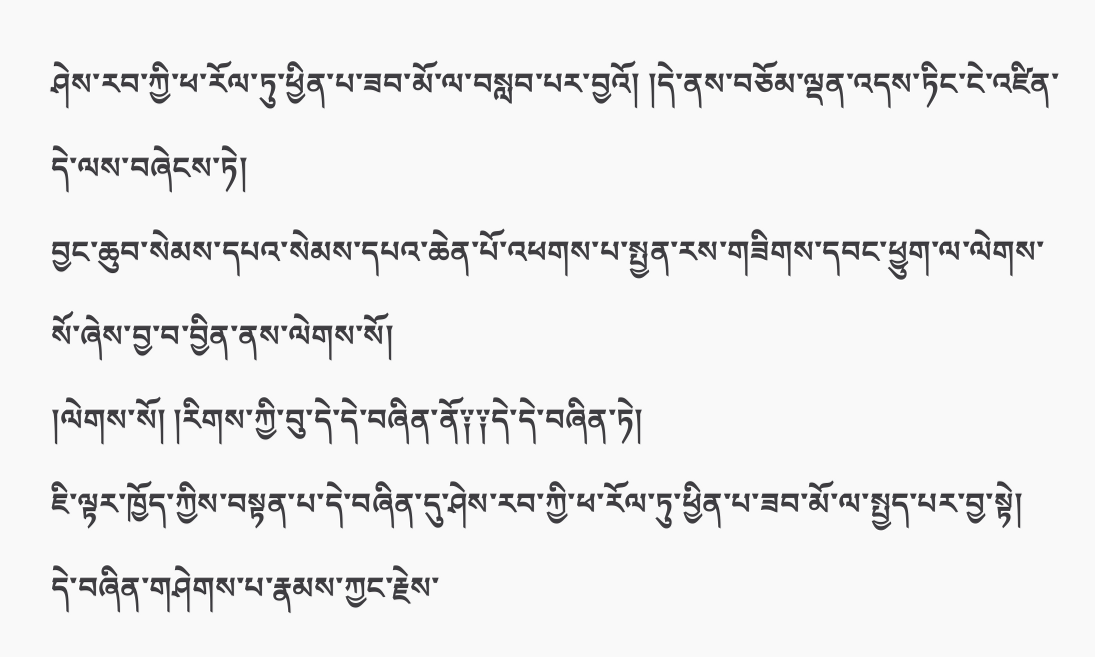ཤེས་རབ་ཀྱི་ཕ་རོལ་ཏུ་ཕྱིན་པ་ཟབ་མོ་ལ་བསླབ་པར་བྱའོ། །དེ་ནས་བཅོམ་ལྡན་འདས་ཏིང་ངེ་འཛིན་དེ་ལས་བཞེངས་ཏེ།
བྱང་ཆུབ་སེམས་དཔའ་སེམས་དཔའ་ཆེན་པོ་འཕགས་པ་སྤྱན་རས་གཟིགས་དབང་ཕྱུག་ལ་ལེགས་སོ་ཞེས་བྱ་བ་བྱིན་ནས་ལེགས་སོ།
།ལེགས་སོ། །རིགས་ཀྱི་བུ་དེ་དེ་བཞིན་ནོ༑༑དེ་དེ་བཞིན་ཏེ།
ཇི་ལྟར་ཁྱོད་ཀྱིས་བསྟན་པ་དེ་བཞིན་དུ་ཤེས་རབ་ཀྱི་ཕ་རོལ་ཏུ་ཕྱིན་པ་ཟབ་མོ་ལ་སྤྱད་པར་བྱ་སྟེ།
དེ་བཞིན་གཤེགས་པ་རྣམས་ཀྱང་རྗེས་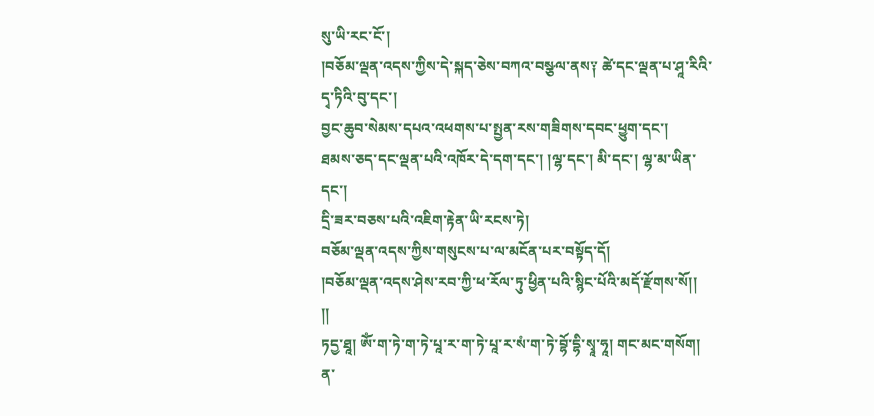སུ་ཡི་རང་ངོ་།
།བཅོམ་ལྡན་འདས་ཀྱིས་དེ་སྐད་ཅེས་བཀའ་བསྩལ་ནས༑ ཚེ་དང་ལྡན་པ་ཤཱ་རིའི་དྭ་ཏིའི་བུ་དང་།
བྱང་ཆུབ་སེམས་དཔའ་འཕགས་པ་སྤྱན་རས་གཟིགས་དབང་ཕྱུག་དང་།
ཐམས་ཅད་དང་ལྡན་པའི་འཁོར་དེ་དག་དང་། །ལྷ་དང་། མི་དང་། ལྷ་མ་ཡིན་དང་།
དྲི་ཟར་བཅས་པའི་འཇིག་རྟེན་ཡི་རངས་ཏེ།
བཅོམ་ལྡན་འདས་ཀྱིས་གསུངས་པ་ལ་མངོན་པར་བསྟོད་དོ།
།བཅོམ་ལྡན་འདས་ཤེས་རབ་ཀྱི་ཕ་རོལ་ཏུ་ཕྱིན་པའི་སྙིང་པོའི་མདོ་རྫོགས་སོ།།
།།
ཏདྱ་ཐཱ། ཨོཾ་ག་ཏེ་ག་ཏེ་པཱ་ར་ག་ཏེ་པཱ་ར་སཾ་ག་ཏེ་བྷོ་དྷི་སྭཱ་ཧཱ། གང་མང་གསོག། ན་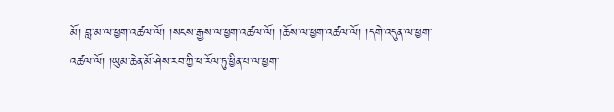མོ། བླ་མ་ལ་ཕྱག་འཚལ་ལོ། །སངས་རྒྱས་ལ་ཕྱག་འཚལ་ལོ། །ཆོས་ལ་ཕྱག་འཚལ་ལོ། །དགེ་འདུན་ལ་ཕྱག་འཚལ་ལོ། །ཡུམ་ཆེན་མོ་ཤེས་རབ་ཀྱི་ཕ་རོལ་ཏུ་ཕྱིན་པ་ལ་ཕྱག་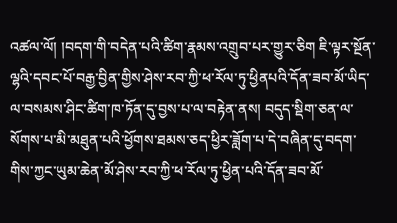འཚལ་ལོ། །བདག་གི་བདེན་པའི་ཚིག་རྣམས་འགྲུབ་པར་གྱུར་ཅིག ཇི་ལྟར་སྔོན་ལྷའི་དབང་པོ་བརྒྱ་བྱིན་གྱིས་ཤེས་རབ་ཀྱི་ཕ་རོལ་ཏུ་ཕྱིནཔའི་དོན་ཟབ་མོ་ཡིད་ལ་བསམས་ཤིང་ཚིག་ཁ་ཏོན་དུ་བྱས་པ་ལ་བརྟེན་ནས། བདུད་སྡིག་ཅན་ལ་སོགས་པ་མི་མཐུན་པའི་ཕྱོགས་ཐམས་ཅད་ཕྱིར་ཟློག་པ་དེ་བཞིན་དུ་བདག་གིས་ཀྱང་ཡུམ་ཆེན་མོ་ཤེས་རབ་ཀྱི་ཕ་རོལ་ཏུ་ཕྱིན་པའི་དོན་ཟབ་མོ་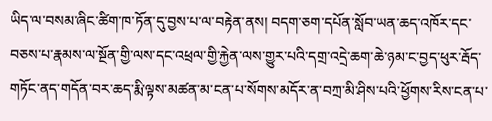ཡིད་ལ་བསམ་ཞིང་ཚིག་ཁ་ཏོན་དུ་བྱས་པ་ལ་བརྟེན་ནས། བདག་ཅག་དཔོན་སློབ་ཡན་ཆད་འཁོར་དང་བཅས་པ་རྣམས་ལ་སྔོན་གྱི་ལས་དང་འཕྲལ་གྱི་རྐྱེན་ལས་གྱུར་པའི་དགྲ་འདྲེ་ཆག་ཆེ་ཉམ་ང་བྱད་ཕུར་རྦོད་གཏོང་ནད་གདོན་བར་ཆད་རྨི་ལྟས་མཚན་མ་ངན་པ་སོགས་མདོར་ན་བཀྲ་མི་ཤིས་པའི་ཕྱོགས་རིས་ངན་པ་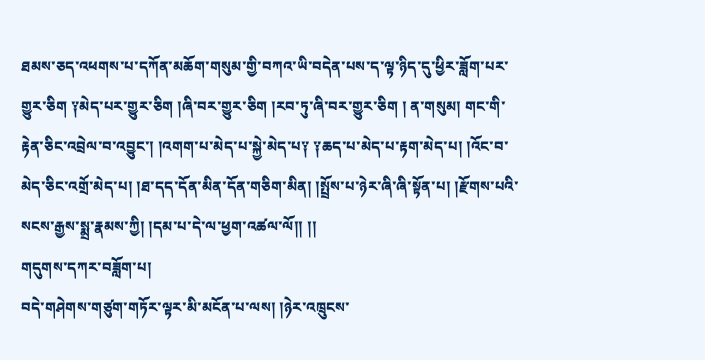ཐམས་ཅད་འཕགས་པ་དཀོན་མཆོག་གསུམ་གྱི་བཀའ་ཡི་བདེན་པས་ད་ལྟ་ཉིད་དུ་ཕྱིར་ཟློག་པར་གྱུར་ཅིག ༑མེད་པར་གྱུར་ཅིག །ཞི་བར་གྱུར་ཅིག །རབ་ཏུ་ཞི་བར་གྱུར་ཅིག ། ན་གསུམ། གང་གི་རྟེན་ཅིང་འབྲེལ་བ་འབྱུང་། །འགག་པ་མེད་པ་སྐྱེ་མེད་པ༑ ༑ཆད་པ་མེད་པ་རྟག་མེད་པ། །འོང་བ་མེད་ཅིང་འགྲོ་མེད་པ། །ཐ་དད་དོན་མིན་དོན་གཅིག་མིན། །སྤྲོས་པ་ཉེར་ཞི་ཞི་སྟོན་པ། །རྫོགས་པའི་སངས་རྒྱས་སྨྲ་རྣམས་ཀྱི། །དམ་པ་དེ་ལ་ཕྱག་འཚལ་ལོ།། །།
གདུགས་དཀར་བཟློག་པ།
བདེ་གཤེགས་གཙུག་གཏོར་ལྟར་མི་མངོན་པ་ལས། །ཉེར་འཁྲུངས་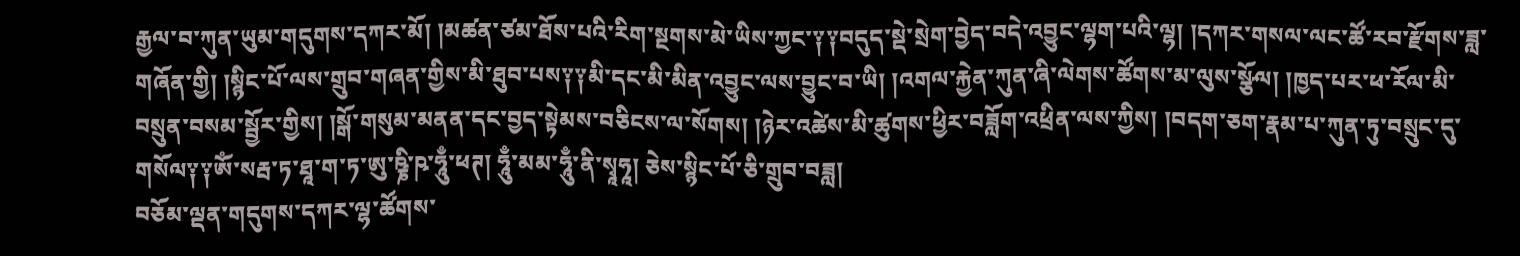རྒྱལ་བ་ཀུན་ཡུམ་གདུགས་དཀར་མོ། །མཚན་ཙམ་ཐོས་པའི་རིག་སྔགས་མེ་ཡིས་ཀྱང་༑༑བདུད་སྡེ་སྲེག་བྱེད་བདེ་འབྱུང་ལྷག་པའི་ལྷ། །དཀར་གསལ་ལང་ཚོ་རབ་རྫོགས་ཟླ་གཞོན་གྱི། །སྙིང་པོ་ལས་གྲུབ་གཞན་གྱིས་མི་ཐུབ་པས༑༑མི་དང་མི་མིན་འབྱུང་ལས་བྱུང་བ་ཡི། །འགལ་རྐྱེན་ཀུན་ཞི་ལེགས་ཚོགས་མ་ལུས་སྩོལ། །ཁྱད་པར་ཕ་རོལ་མི་བསྲུན་བསམ་སྦྱོར་གྱིས། །སྒོ་གསུམ་མནན་དང་བྱད་སྟེམས་བཅིངས་ལ་སོགས། །ཉེར་འཚེས་མི་ཚུགས་ཕྱིར་བཟློག་འཕྲིན་ལས་ཀྱིས། །བདག་ཅག་རྣམ་པ་ཀུན་ཏུ་བསྲུང་དུ་གསོལ༑༑ཨོཾ་སརྦ་ཏ་ཐཱ་ག་ཏ་ཨུ་ཥྞི་ཥ་ཧཱུྃ་ཕཊ། ཧཱུྃ་མམ་ཧཱུྃ་ནི་སྭཱཧཱ། ཅེས་སྙིང་པོ་ཅི་གྲུབ་བཟླ།
བཅོམ་ལྡན་གདུགས་དཀར་ལྷ་ཚོགས་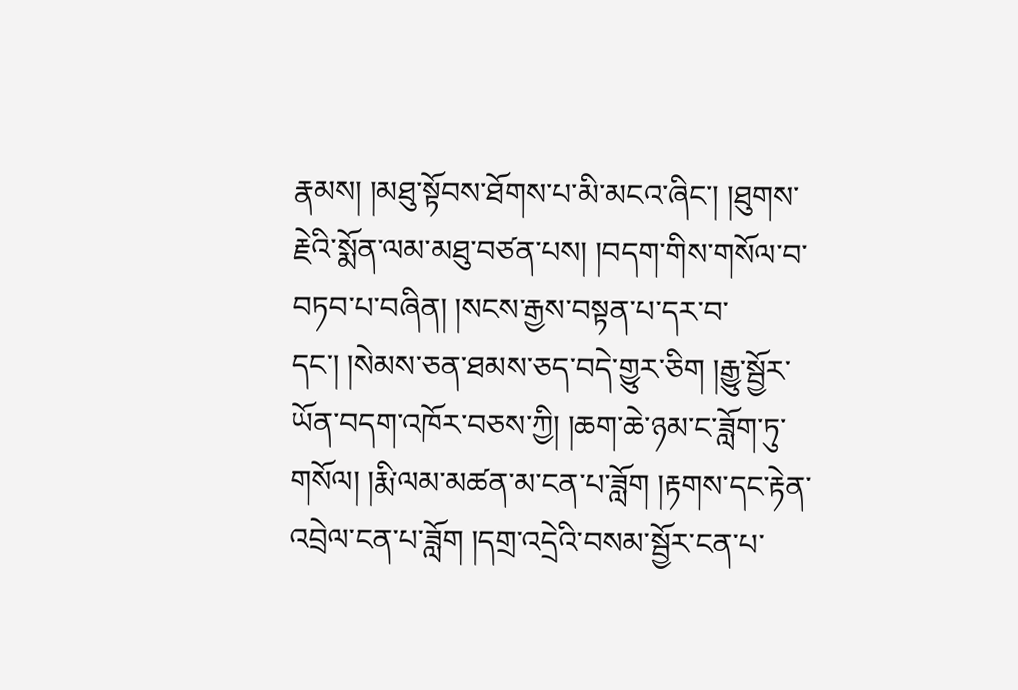རྣམས། །མཐུ་སྟོབས་ཐོགས་པ་མི་མངའ་ཞིང་། །ཐུགས་རྗེའི་སྨོན་ལམ་མཐུ་བཙན་པས། །བདག་གིས་གསོལ་བ་བཏབ་པ་བཞིན། །སངས་རྒྱས་བསྟན་པ་དར་བ་དང་། །སེམས་ཅན་ཐམས་ཅད་བདེ་གྱུར་ཅིག །རྒྱུ་སྦྱོར་ཡོན་བདག་འཁོར་བཅས་ཀྱི། །ཆག་ཆེ་ཉམ་ང་ཟློག་ཏུ་གསོལ། །རྨི་ལམ་མཚན་མ་ངན་པ་ཟློག །རྟགས་དང་རྟེན་འབྲེལ་ངན་པ་ཟློག །དགྲ་འདྲེའི་བསམ་སྦྱོར་ངན་པ་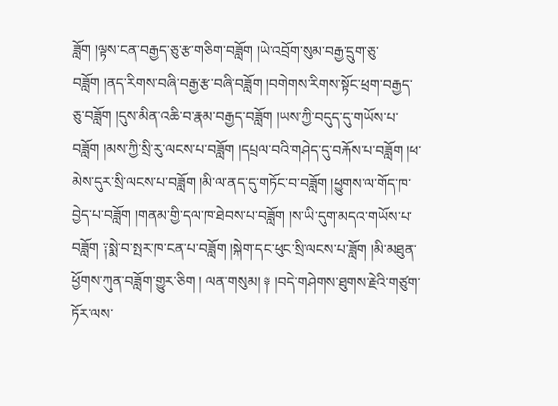ཟློག །ལྟས་ངན་བརྒྱད་ཅུ་རྩ་གཅིག་བཟློག །ཡེ་འབྲོག་སུམ་བརྒྱ་དྲུག་ཅུ་བཟློག །ནད་རིགས་བཞི་བརྒྱ་རྩ་བཞི་བཟློག །བགེགས་རིགས་སྟོང་ཕྲག་བརྒྱད་ཅུ་བཟློག །དུས་མིན་འཆི་བ་རྣམ་བརྒྱད་བཟློག །ཡས་ཀྱི་བདུད་དུ་གཡོས་པ་བཟློག །མས་ཀྱི་སྲི་རུ་ལངས་པ་བཟློག །དཔྲལ་བའི་གཤེད་དུ་བརྐོས་པ་བཟློག །ཕ་མེས་དུར་སྲི་ལངས་པ་བཟློག །མི་ལ་ནད་དུ་གཏོང་བ་བཟློག །ཕྱུགས་ལ་གོད་ཁ་བྱེད་པ་བཟློག །གནམ་གྱི་དལ་ཁ་ཐེབས་པ་བཟློག །ས་ཡི་དུག་མདའ་གཡོས་པ་བཟློག ༑སྨེ་བ་སྤར་ཁ་ངན་པ་བཟློག །སྐེག་དང་ཕུང་སྲི་ལངས་པ་ཟློག །མི་མཐུན་ཕྱོགས་ཀུན་བཟློག་གྱུར་ཅིག ། ལན་གསུམ། ༈ །བདེ་གཤེགས་ཐུགས་རྗེའི་གཙུག་ཏོར་ལས་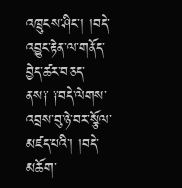འཁྲུངས་ཤིང་། །བདེ་འབྱུང་རྟེན་ལ་གནོད་བྱེད་ཚར་བཅད་ནས༑ ༑བདེ་ལེགས་འབྲས་བུ་ཉེ་བར་སྩོལ་མཛད་པའི་། །བདེ་མཆོག་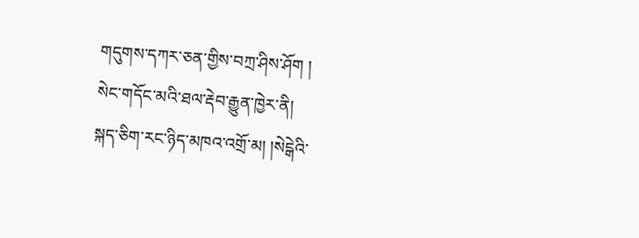གདུགས་དཀར་ཅན་གྱིས་བཀྲ་ཤིས་ཤོག །
སེང་གདོང་མའི་ཐལ་རྡེབ་རྒྱུན་ཁྱེར་ནི།
སྐད་ཅིག་རང་ཉིད་མཁའ་འགྲོ་མ། །སེངྒེའི་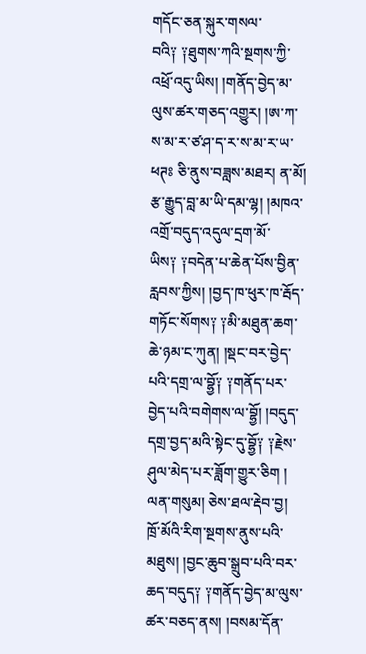གདོང་ཅན་སྐུར་གསལ་བའི༑ ༑ཐུགས་ཀའི་སྔགས་ཀྱི་འཕྲོ་འདུ་ཡིས། །གནོད་བྱེད་མ་ལུས་ཚར་གཅད་འགྱུར། །ཨ་ཀ་ས་མ་ར་ཙ་ཤ་ད་ར་ས་མ་ར་ཡ་ཕཊཿ ཅི་ནུས་བཟླས་མཐར། ན་མོ། རྩ་རྒྱུད་བླ་མ་ཡི་དམ་ལྷ། །མཁའ་འགྲོ་བདུད་འདུལ་དྲག་མོ་ཡིས༑ ༑བདེན་པ་ཆེན་པོས་བྱིན་རླབས་ཀྱིས། །བྱད་ཁ་ཕུར་ཁ་རྦོད་གཏོང་སོགས༑ ༑མི་མཐུན་ཆག་ཆེ་ཉམ་ང་ཀུན། །སྡང་བར་བྱེད་པའི་དགྲ་ལ་བྷྱོ༑ ༑གནོད་པར་བྱེད་པའི་བགེགས་ལ་བྷྱོ། །བདུད་དགྲ་བྱད་མའི་སྟེང་དུ་བྷྱོ༑ ༑རྗེས་ཤུལ་མེད་པར་ཟློག་གྱུར་ཅིག ། ལན་གསུམ། ཅེས་ཐལ་རྡེབ་བྱ།
ཁྲོ་མོའི་རིག་སྔགས་ནུས་པའི་མཐུས། །བྱང་ཆུབ་སྒྲུབ་པའི་བར་ཆད་བདུད༑ ༑གནོད་བྱེད་མ་ལུས་ཚར་བཅད་ནས། །བསམ་དོན་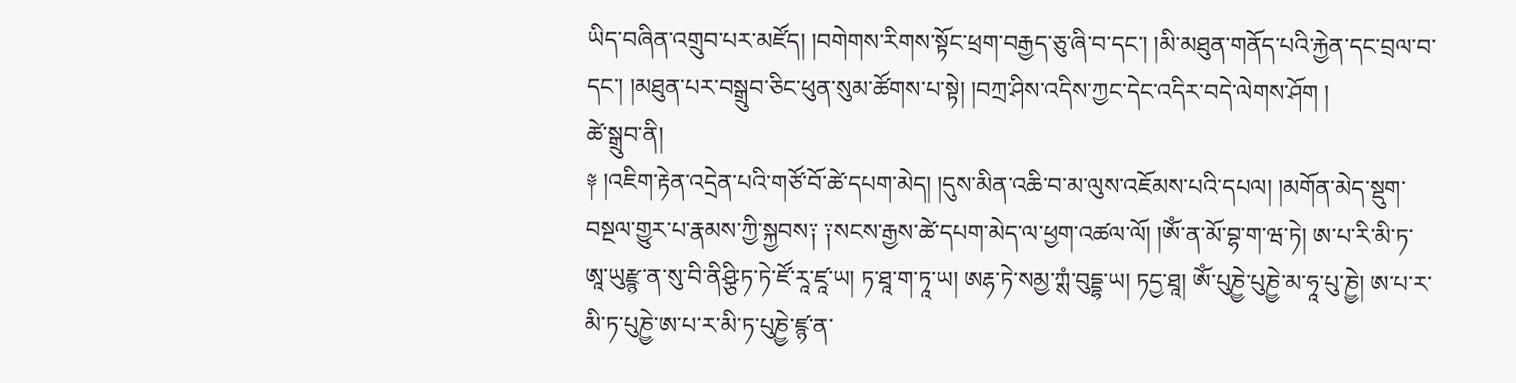ཡིད་བཞིན་འགྲུབ་པར་མཛོད། །བགེགས་རིགས་སྟོང་ཕྲག་བརྒྱད་ཅུ་ཞི་བ་དང་། །མི་མཐུན་གནོད་པའི་རྐྱེན་དང་བྲལ་བ་དང་། །མཐུན་པར་བསྒྲུབ་ཅིང་ཕུན་སུམ་ཚོགས་པ་སྟེ། །བཀྲ་ཤིས་འདིས་ཀྱང་དེང་འདིར་བདེ་ལེགས་ཤོག །
ཚེ་སྒྲུབ་ནི།
༈ །འཇིག་རྟེན་འདྲེན་པའི་གཙོ་བོ་ཚེ་དཔག་མེད། །དུས་མིན་འཆི་བ་མ་ལུས་འཇོམས་པའི་དཔལ། །མགོན་མེད་སྡུག་བསྔལ་གྱུར་པ་རྣམས་ཀྱི་སྐྱབས༑ ༑སངས་རྒྱས་ཚེ་དཔག་མེད་ལ་ཕྱག་འཚལ་ལོ། །ཨོཾ་ན་མོ་བྷ་ག་ཝ་ཏེ། ཨ་པ་རི་མི་ཏ་ཨཱ་ཡུརྫྙ་ན་སུ་བི་ནིཤྩི་ཏ་ཏེ་ཛོ་རཱ་ཛཱ་ཡ། ཏ་ཐཱ་ག་ཏཱ་ཡ། ཨརྷ་ཏེ་སམྱ་ཀྶཾ་བུདྡྷ་ཡ། ཏདྱ་ཐཱ། ཨོཾ་པུཎྱེ་པུཎྱེ་མ་ཧཱ་པུ་ཎྱེ། ཨ་པ་ར་མི་ཏ་པུཎྱེ་ཨ་པ་ར་མི་ཏ་པུཎྱེ་ཛྙ་ན་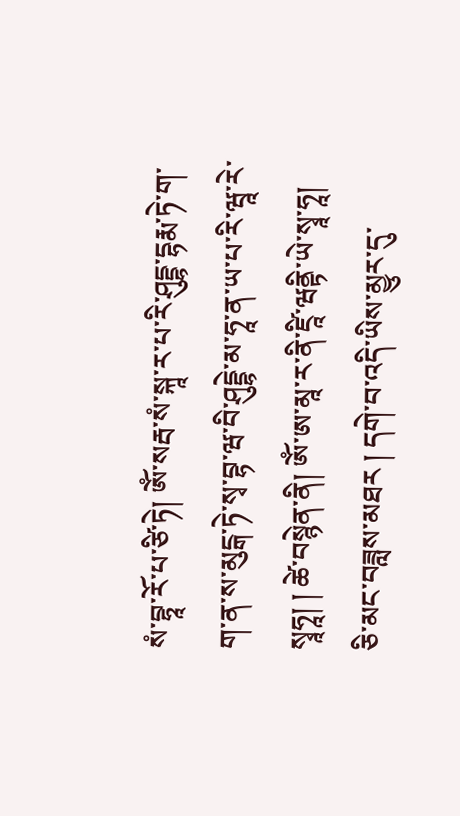སཾ་བྷཱ་རོ་པ་ཙི་ཏེ། ཨོཾ་སརྦ་སཾ་སྐཱ་ར་པ་རི་ཤུདྡྷ་དྷརྨ་ཏེ་ག་ག་ན་ས་མུངྒ་ཏེ་སྭ་བྷ་ཝ་བི་ཤུདྡྷེ་མ་ཧཱ་ན་ཡ་པ་རི་ཝཱ་རེ་སྭཱཧཱ། ། ཚེ་བསྙེན་ནི། ཨོཾ་ཨ་མཱ་ར་ནི་ཛཱི་ཝནྟི་ཡེ་སྭཱ་ཧཱ། ཅི་མང་བཟླས་མཐར ། དགེ་བ་འདི་ཡིས་མྱུར་དུ་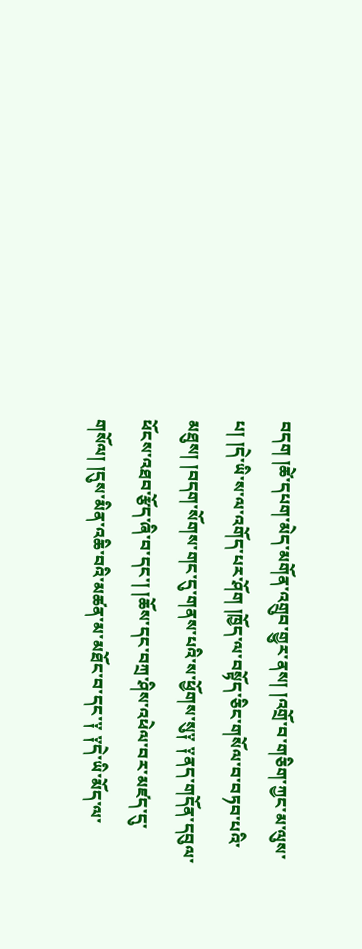བདག །ཚེ་དཔག་མེད་མགོན་འགྲུབ་གྱུར་ནས། །འགྲོ་བ་གཅིག་ཀྱང་མ་ལུས་པ། །དེ་ཡི་ས་ལ་འགོད་པར་ཤོག །ཁྱོད་ལ་བསྟོད་ཅིང་གསོལ་བ་བཏབ་པའི་མཐུས། །བདག་སོགས་གང་དུ་གནས་པའི་ས་ཕྱོགས་སུ༑ ༑ནད་གདོན་དབུལ་ཕོངས་འཐབ་རྩོད་ཞི་བ་དང་། །ཆོས་དང་བཀྲ་ཤིས་འཕེལ་བར་མཛད་དུ་གསོལ། །དུས་མིན་འཆི་བའི་མཚན་མ་མཐོང་བ་དང་༑ ༑དེ་ཡི་མོད་ལ་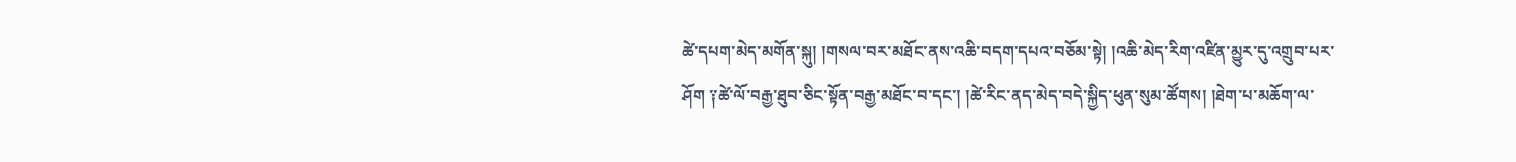ཚེ་དཔག་མེད་མགོན་སྐུ། །གསལ་བར་མཐོང་ནས་འཆི་བདག་དཔའ་བཅོམ་སྟེ། །འཆི་མེད་རིག་འཛིན་མྱུར་དུ་འགྲུབ་པར་ཤོག ༑ཚེ་ལོ་བརྒྱ་ཐུབ་ཅིང་སྟོན་བརྒྱ་མཐོང་བ་དང་། །ཚེ་རིང་ནད་མེད་བདེ་སྐྱིད་ཕུན་སུམ་ཚོགས། །ཐེག་པ་མཆོག་ལ་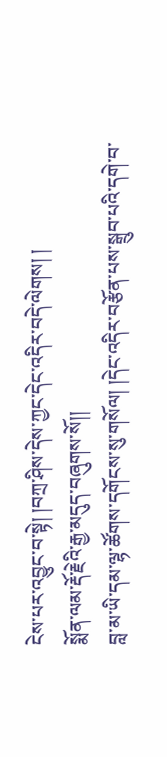ངེས་པར་འབྱུང་བ་སྟེ། །བཀྲ་ཤིས་དེས་ཀྱང་དེང་འདིར་བདེ་ལེགས། །
སྨོན་ལམ་རྡོ་རྗེའི་རྒྱ་མདུད་བཞུགས་སོ།།
བླ་མ་ཡི་དམ་ལྷ་ཚོགས་དགོངས་སུ་གསོལ། །དེང་འདིར་བརྩོན་པས་སྒྲུབ་པའི་དགེ་བ་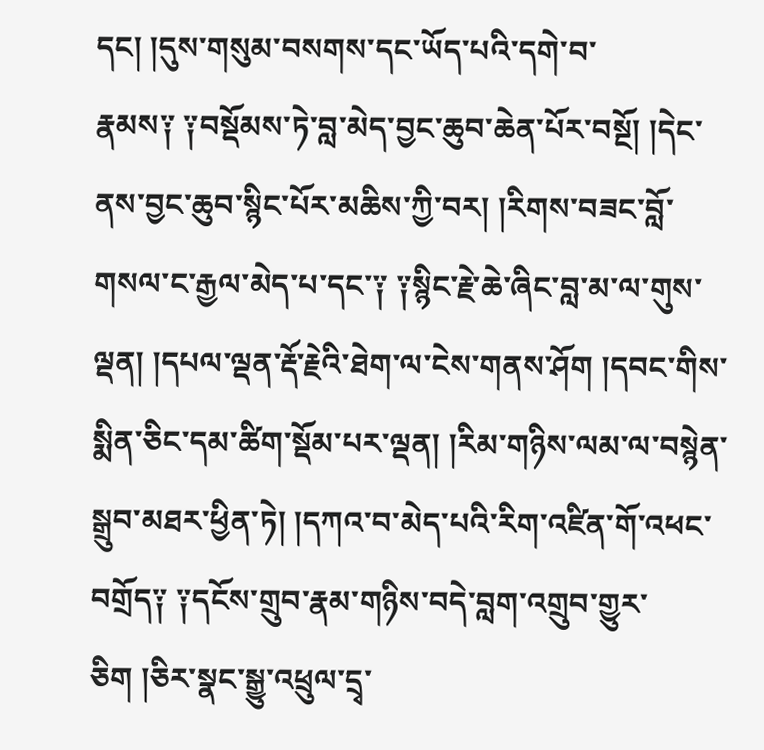དང། །དུས་གསུམ་བསགས་དང་ཡོད་པའི་དགེ་བ་རྣམས༑ ༑བསྡོམས་ཏེ་བླ་མེད་བྱང་ཆུབ་ཆེན་པོར་བསྔོ། །དེང་ནས་བྱང་ཆུབ་སྙིང་པོར་མཆིས་ཀྱི་བར། །རིགས་བཟང་བློ་གསལ་ང་རྒྱལ་མེད་པ་དང་༑ ༑སྙིང་རྗེ་ཆེ་ཞིང་བླ་མ་ལ་གུས་ལྡན། །དཔལ་ལྡན་རྡོ་རྗེའི་ཐེག་ལ་ངེས་གནས་ཤོག །དབང་གིས་སྨིན་ཅིང་དམ་ཚིག་སྡོམ་པར་ལྡན། །རིམ་གཉིས་ལམ་ལ་བསྙེན་སྒྲུབ་མཐར་ཕྱིན་ཏེ། །དཀའ་བ་མེད་པའི་རིག་འཛིན་གོ་འཕང་བགྲོད༑ ༑དངོས་གྲུབ་རྣམ་གཉིས་བདེ་བླག་འགྲུབ་གྱུར་ཅིག །ཅིར་སྣང་སྒྱུ་འཕྲུལ་དྲྭ་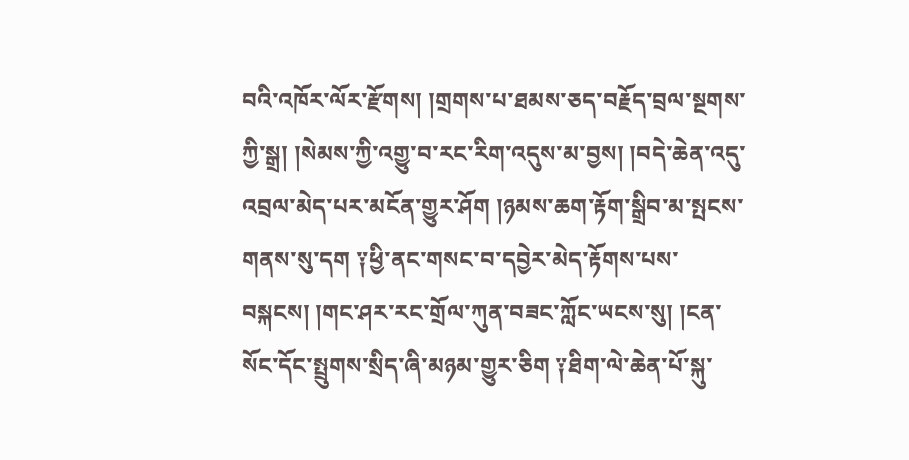བའི་འཁོར་ལོར་རྫོགས། །གྲགས་པ་ཐམས་ཅད་བརྗོད་བྲལ་སྔགས་ཀྱི་སྒྲ། །སེམས་ཀྱི་འགྱུ་བ་རང་རིག་འདུས་མ་བྱས། །བདེ་ཆེན་འདུ་འབྲལ་མེད་པར་མངོན་གྱུར་ཤོག །ཉམས་ཆག་རྟོག་སྒྲིབ་མ་སྤངས་གནས་སུ་དག ༑ཕྱི་ནང་གསང་བ་དབྱེར་མེད་རྟོགས་པས་བསྐངས། །གང་ཤར་རང་གྲོལ་ཀུན་བཟང་ཀློང་ཡངས་སུ། །ངན་སོང་དོང་སྤྲུགས་སྲིད་ཞི་མཉམ་གྱུར་ཅིག ༑ཐིག་ལེ་ཆེན་པོ་སྐུ་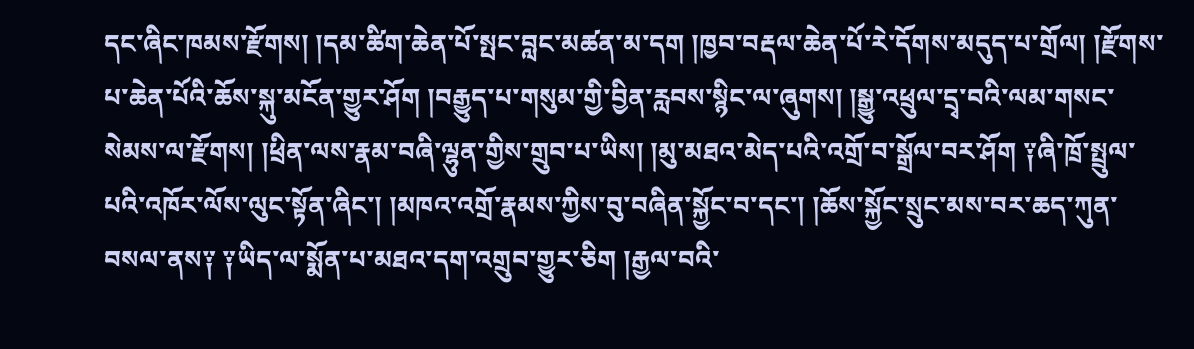དང་ཞིང་ཁམས་རྫོགས། །དམ་ཚིག་ཆེན་པོ་སྤང་བླང་མཚན་མ་དག །ཁྱབ་བརྡལ་ཆེན་པོ་རེ་དོགས་མདུད་པ་གྲོལ། །རྫོགས་པ་ཆེན་པོའི་ཆོས་སྐུ་མངོན་གྱུར་ཤོག །བརྒྱུད་པ་གསུམ་གྱི་བྱིན་རླབས་སྙིང་ལ་ཞུགས། །སྒྱུ་འཕྲུལ་དྲྭ་བའི་ལམ་གསང་སེམས་ལ་རྫོགས། །ཕྲིན་ལས་རྣམ་བཞི་ལྷུན་གྱིས་གྲུབ་པ་ཡིས། །མུ་མཐའ་མེད་པའི་འགྲོ་བ་སྒྲོལ་བར་ཤོག ༑ཞི་ཁྲོ་སྤྲུལ་པའི་འཁོར་ལོས་ལུང་སྟོན་ཞིང་། །མཁའ་འགྲོ་རྣམས་ཀྱིས་བུ་བཞིན་སྐྱོང་བ་དང་། །ཆོས་སྐྱོང་སྲུང་མས་བར་ཆད་ཀུན་བསལ་ནས༑ ༑ཡིད་ལ་སྨོན་པ་མཐའ་དག་འགྲུབ་གྱུར་ཅིག །རྒྱལ་བའི་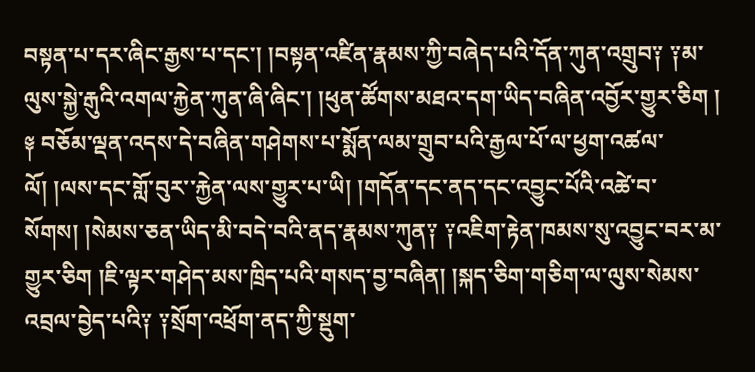བསྟན་པ་དར་ཞིང་རྒྱས་པ་དང་། །བསྟན་འཛིན་རྣམས་ཀྱི་བཞེད་པའི་དོན་ཀུན་འགྲུབ༑ ༑མ་ལུས་སྐྱེ་རྒུའི་འགལ་རྐྱེན་ཀུན་ཞི་ཞིང་། །ཕུན་ཚོགས་མཐའ་དག་ཡིད་བཞིན་འབྱོར་གྱུར་ཅིག །
༈ བཅོམ་ལྡན་འདས་དེ་བཞིན་གཤེགས་པ་སྨོན་ལམ་གྲུབ་པའི་རྒྱལ་པོ་ལ་ཕྱག་འཚལ་ལོ། །ལས་དང་གློ་བུར་་རྐྱེན་ལས་གྱུར་པ་ཡི། །གདོན་དང་ནད་དང་འབྱུང་པོའི་འཚེ་བ་སོགས། །སེམས་ཅན་ཡིད་མི་བདེ་བའི་ནད་རྣམས་ཀུན༑ ༑འཇིག་རྟེན་ཁམས་སུ་འབྱུང་བར་མ་གྱུར་ཅིག །ཇི་ལྟར་གཤེད་མས་ཁྲིད་པའི་གསད་བྱ་བཞིན། །སྐད་ཅིག་གཅིག་ལ་ལུས་སེམས་འབྲལ་བྱེད་པའི༑ ༑སྲོག་འཕྲོག་ནད་ཀྱི་སྡུག་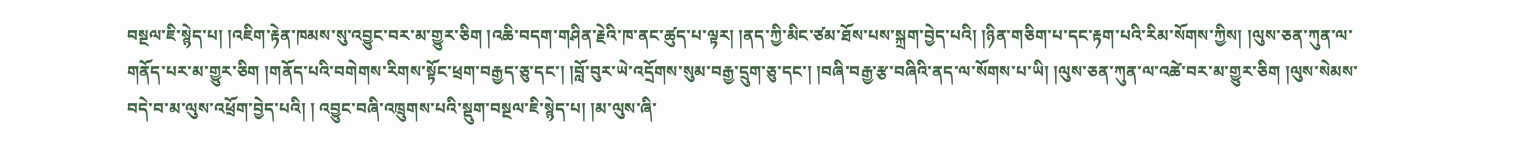བསྔལ་ཇི་སྙེད་པ། །འཇིག་རྟེན་ཁམས་སུ་འབྱུང་བར་མ་གྱུར་ཅིག །འཆི་བདག་གཤིན་རྗེའི་ཁ་ནང་ཚུད་པ་ལྟར། །ནད་ཀྱི་མིང་ཙམ་ཐོས་པས་སྐྲག་བྱེད་པའི། །ཉིན་གཅིག་པ་དང་རྟག་པའི་རིམ་སོགས་ཀྱིས། །ལུས་ཅན་ཀུན་ལ་གནོད་པར་མ་གྱུར་ཅིག །གནོད་པའི་བགེགས་རིགས་སྟོང་ཕྲག་བརྒྱད་ཅུ་དང་། །བློ་བུར་ཡེ་འདྲོགས་སུམ་བརྒྱ་དྲུག་ཅུ་དང་། །བཞི་བརྒྱ་རྩ་བཞིའི་ནད་ལ་སོགས་པ་ཡི། །ལུས་ཅན་ཀུན་ལ་འཚེ་བར་མ་གྱུར་ཅིག །ལུས་སེམས་བདེ་བ་མ་ལུས་འཕྲོག་བྱེད་པའི། ། འབྱུང་བཞི་འཁྲུགས་པའི་སྡུག་བསྔལ་ཇི་སྙེད་པ། །མ་ལུས་ཞི་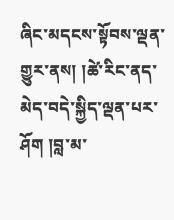ཞིང་མདངས་སྟོབས་ལྡན་གྱུར་ནས། །ཚེ་རིང་ནད་མེད་བདེ་སྐྱིད་ལྡན་པར་ཤོག །བླ་མ་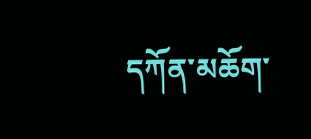དཀོན་མཆོག་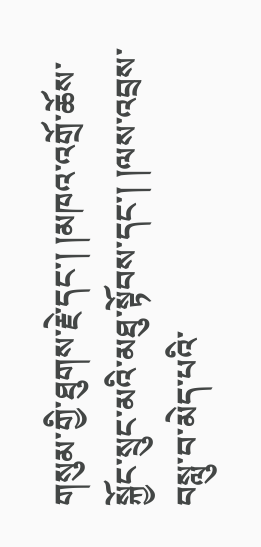གསུམ་གྱི་ཐུགས་རྗེ་དང་། །མཁའ་འགྲོ་ཆོས་སྐྱོང་སྲུང་མའི་མཐུ་སྟོབས་དང་། །ལས་འབྲས་བསླུ་བ་མེད་པའི་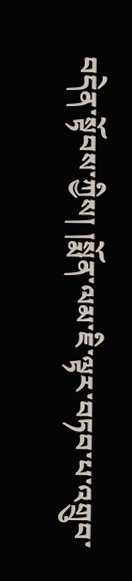བདེན་སྟོབས་ཀྱིས། །སྨོན་ལམ་ཇི་ལྟར་བཏབ་པ་འགྲུབ་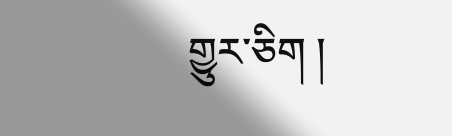གྱུར་ཅིག །